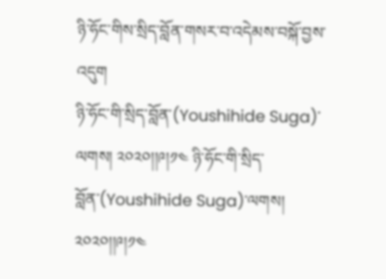ཉི་ཧོང་གིས་སྲིད་བློན་གསར་བ་འདེམས་བསྐོ་བྱས་འདུག
ཉི་ཧོང་གི་སྲིད་བློན་(Youshihide Suga)་ལགས། ༢༠༢༠།།༩།༡༤ ཉི་ཧོང་གི་སྲིད་བློན་(Youshihide Suga)་ལགས། ༢༠༢༠།།༩།༡༤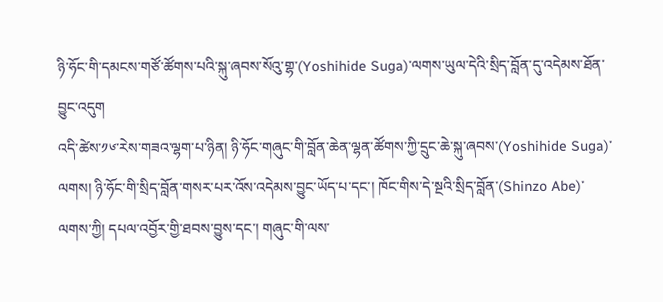ཉི་ཧོང་གི་དམངས་གཙོ་ཚོགས་པའི་སྐུ་ཞབས་སོའུ་གྷ་(Yoshihide Suga)་ལགས་ཡུལ་དེའི་སྲིད་བློན་དུ་འདེམས་ཐོན་བྱུང་འདུག
འདི་ཚེས་༡༦་རེས་གཟའ་ལྷག་པ་ཉིན། ཉི་ཧོང་གཞུང་གི་བློན་ཆེན་ལྷན་ཚོགས་ཀྱི་དྲུང་ཆེ་སྐུ་ཞབས་(Yoshihide Suga)་ལགས། ཉི་ཧོང་གི་སྲིད་བློན་གསར་པར་འོས་འདེམས་བྱུང་ཡོད་པ་དང་། ཁོང་གིས་དེ་སྔའི་སྲིད་བློན་(Shinzo Abe)་ལགས་ཀྱི། དཔལ་འབྱོར་གྱི་ཐབས་བྱུས་དང་། གཞུང་གི་ལས་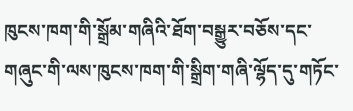ཁུངས་ཁག་གི་སྒྲོམ་གཞིའི་ཐོག་བསྒྱུར་བཅོས་དང་གཞུང་གི་ལས་ཁུངས་ཁག་གི་སྒྲིག་གཞི་ལྷོད་དུ་གཏོང་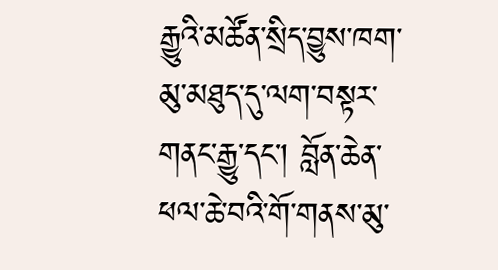རྒྱུའི་མཚོན་སྲིད་བྱུས་ཁག་མུ་མཐུད་དུ་ལག་བསྟར་གནང་རྒྱུ་དང་། བློན་ཆེན་ཕལ་ཆེ་བའི་གོ་གནས་མུ་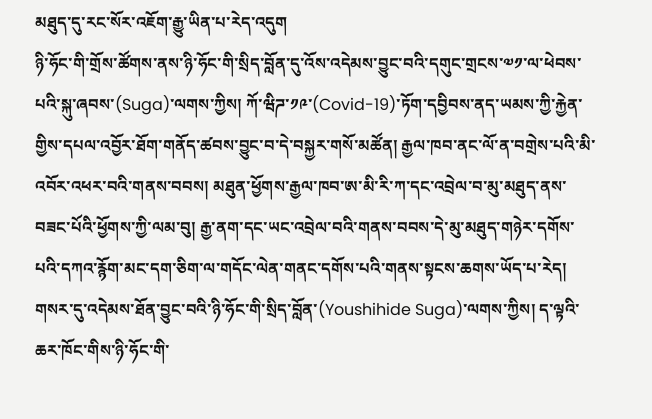མཐུད་དུ་རང་སོར་འཇོག་རྒྱུ་ཡིན་པ་རེད་འདུག
ཉི་ཧོང་གི་གྲོས་ཚོགས་ནས་ཉི་ཧོང་གི་སྲིད་བློན་དུ་འོས་འདེམས་བྱུང་བའི་དགུང་གྲངས་༧༡་ལ་ཕེབས་པའི་སྐུ་ཞབས་(Suga)་ལགས་ཀྱིས། ཀོ་ཝིཌ་༡༩་(Covid-19)་ཏོག་དབྱིབས་ནད་ཡམས་ཀྱི་རྐྱེན་གྱིས་དཔལ་འབྱོར་ཐོག་གནོད་ཚབས་བྱུང་བ་དེ་བསྐྱར་གསོ་མཚོན། རྒྱལ་ཁབ་ནང་ལོ་ན་བགྲེས་པའི་མི་འབོར་འཕར་བའི་གནས་བབས། མཐུན་ཕྱོགས་རྒྱལ་ཁབ་ཨ་མི་རི་ཀ་དང་འབྲེལ་བ་མུ་མཐུད་ནས་བཟང་པོའི་ཕྱོགས་ཀྱི་ལམ་བུ། རྒྱ་ནག་དང་ཡང་འབྲེལ་བའི་གནས་བབས་དེ་མུ་མཐུད་གཉེར་དགོས་པའི་དཀའ་རྙོག་མང་དག་ཅིག་ལ་གདོང་ལེན་གནང་དགོས་པའི་གནས་སྟངས་ཆགས་ཡོད་པ་རེད།
གསར་དུ་འདེམས་ཐོན་བྱུང་བའི་ཉི་ཧོང་གི་སྲིད་བློན་(Youshihide Suga)་ལགས་ཀྱིས། ད་ལྟའི་ཆར་ཁོང་གིས་ཉི་ཧོང་གི་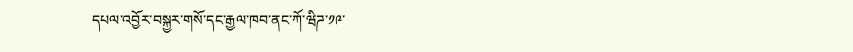དཔལ་འབྱོར་བསྐྱར་གསོ་དང་རྒྱལ་ཁབ་ནང་ཀོ་ཝིཌ་༡༩་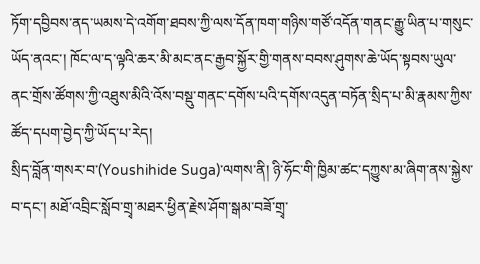ཏོག་དབྱིབས་ནད་ཡམས་དེ་འགོག་ཐབས་ཀྱི་ལས་དོན་ཁག་གཉིས་གཙོ་འདོན་གནང་རྒྱུ་ཡིན་པ་གསུང་ཡོད་ནའང་། ཁོང་ལ་ད་ལྟའི་ཆར་མི་མང་ནང་རྒྱབ་སྐྱོར་གྱི་གནས་བབས་ཤུགས་ཆེ་ཡོད་སྟབས་ཡུལ་ནང་གྲོས་ཚོགས་ཀྱི་འཐུས་མིའི་འོས་བསྡུ་གནང་དགོས་པའི་དགོས་འདུན་བཏོན་སྲིད་པ་མི་རྣམས་ཀྱིས་ཚོད་དཔག་བྱེད་ཀྱི་ཡོད་པ་རེད།
སྲིད་བློན་གསར་བ་(Youshihide Suga)་ལགས་ནི། ཉི་ཧོང་གི་ཁྱིམ་ཚང་དཀྱུས་མ་ཞིག་ནས་སྐྱེས་བ་དང་། མཐོ་འབྲིང་སློབ་གྲྭ་མཐར་ཕྱིན་རྗེས་ཤོག་སྒམ་བཟོ་གྲྭ་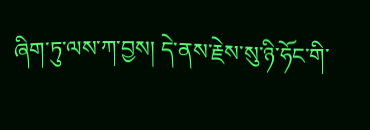ཞིག་ཏུ་ལས་ཀ་བྱས། དེ་ནས་རྗེས་སུ་ཉི་ཧོང་གི་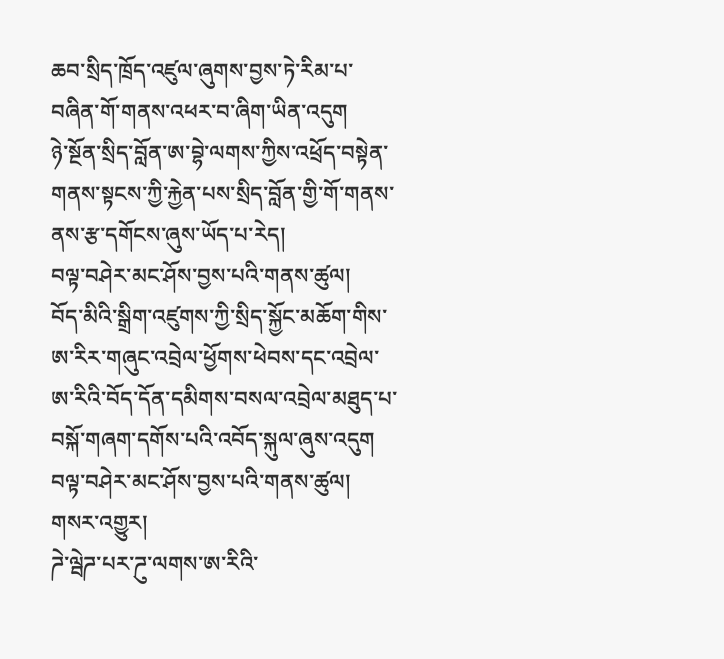ཆབ་སྲིད་ཁྲོད་འཛུལ་ཞུགས་བྱས་ཏེ་རིམ་པ་བཞིན་གོ་གནས་འཕར་བ་ཞིག་ཡིན་འདུག
ཉེ་སྔོན་སྲིད་བློན་ཨ་བྷེ་ལགས་ཀྱིས་འཕྲོད་བསྟེན་གནས་སྟངས་ཀྱི་རྐྱེན་པས་སྲིད་བློན་གྱི་གོ་གནས་ནས་རྩ་དགོངས་ཞུས་ཡོད་པ་རེད།
བལྟ་བཤེར་མང་ཤོས་བྱས་པའི་གནས་ཚུལ།
བོད་མིའི་སྒྲིག་འཛུགས་ཀྱི་སྲིད་སྐྱོང་མཆོག་གིས་ཨ་རིར་གཞུང་འབྲེལ་ཕྱོགས་ཕེབས་དང་འབྲེལ་ཨ་རིའི་བོད་དོན་དམིགས་བསལ་འབྲེལ་མཐུད་པ་བསྐོ་གཞག་དགོས་པའི་འབོད་སྐུལ་ཞུས་འདུག
བལྟ་བཤེར་མང་ཤོས་བྱས་པའི་གནས་ཚུལ།
གསར་འགྱུར།
ཌེ་ལྦེཌ་པར་ཌུ་ལགས་ཨ་རིའི་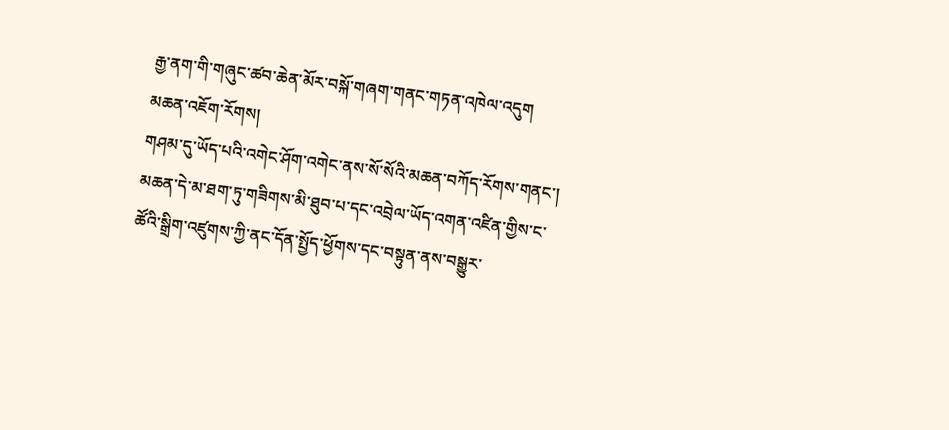རྒྱ་ནག་གི་གཞུང་ཚབ་ཆེན་མོར་བསྐོ་གཞག་གནང་གཏན་འཁེལ་འདུག
མཆན་འཇོག་རོགས།
གཤམ་དུ་ཡོད་པའི་འགེང་ཤོག་འགེང་ནས་སོ་སོའི་མཆན་བཀོད་རོགས་གནང་། མཆན་དེ་མ་ཐག་ཏུ་གཟིགས་མི་ཐུབ་པ་དང་འབྲེལ་ཡོད་འགན་འཛིན་གྱིས་ང་ཚོའི་སྒྲིག་འཛུགས་ཀྱི་ནང་དོན་སྤྱོད་ཕྱོགས་དང་བསྟུན་ནས་བསྒྱུར་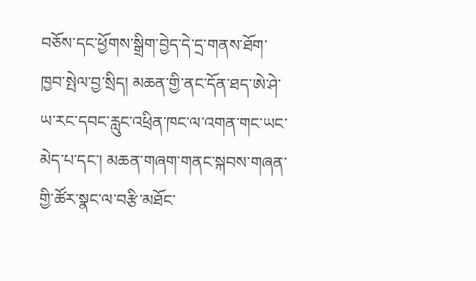བཅོས་དང་ཕྱོགས་སྒྲིག་བྱེད་དེ་དྲ་གནས་ཐོག་ཁྱབ་སྤེལ་བྱ་སྲིད། མཆན་གྱི་ནང་དོན་ཐད་ཨེ་ཤེ་ཡ་རང་དབང་རླུང་འཕྲིན་ཁང་ལ་འགན་གང་ཡང་མེད་པ་དང་། མཆན་གཞག་གནང་སྐབས་གཞན་གྱི་ཚོར་སྣང་ལ་བརྩི་མཐོང་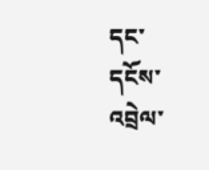དང་དངོས་འབྲེལ་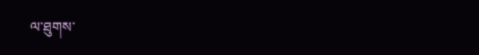ལ་ཐུགས་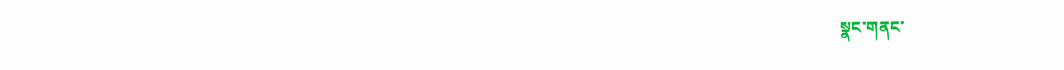སྣང་གནང་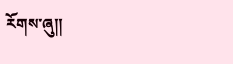རོགས་ཞུ༎